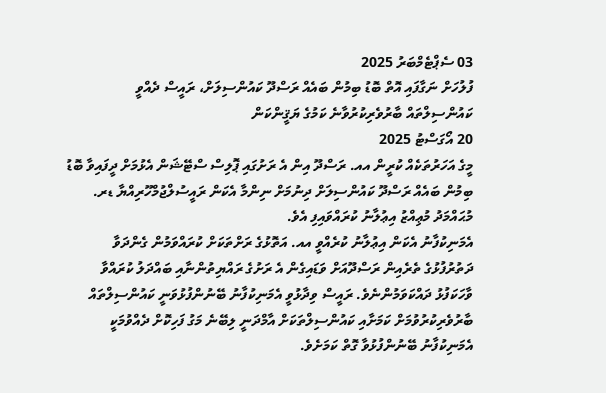03 ސެޕްޓެމްބަރު 2025
ފުލުހަށް ނަގާފައި އޮތް ބޮޑު ބިމުން ބައެއް ރަސްދޫ ކައުންސިލަށް، ރައީސް ދެއްވީ ކައުންސިލްތައް ބާރުވެރިކުރުވާނެ ކަމުގެ ޔަޤީންކަން
20 އޯގަސްޓު 2025
މީގެ އަހަރުތަކެއް ކުރީން އއ. ރަސްދޫ އިން އެ ރަށުގައި ޕޮލިސް ސްޓޭޝަން އެޅުމަށް ދީފައިވާ ބޮޑު ބިމުން ބައެއް ރަސްދޫ ކައުންސިލަށް ދިނުމަށް ނިންމާ އެކަން ރައީސުލްޖުމްހޫރިއްޔާ ޑރ. މުޙައްމަދު މުޢިއްޒު އިޢުލާނު ކުރައްވައިފި އެވެ.
އެމަނިކުފާނު އެކަން އިޢުލާނު ކުރެއްވީ އއ. އަތޮޅުގެ ރަށްތަކަށް ކުރައްވަމުން ގެންދަވާ ދަތުރުފުޅުގެ ތެރެއިން ރަސްދޫއަށް ވަޑައިގެން އެ ރަށުގެ ރައްޔިތުންނާއި ބައްދަލު ކުރައްވާ ވާހަކަފުޅު ދައްކަވަމުންނެވެ. ރައީސް ވިދާޅުވީ އެމަނިކުފާނު ބޭނުންފުޅުވަނީ ކައުންސިލްތައް ބާރުވެރިކުރުވުމަށް ކަމަށާއި ކައުންސިލްތަކަށް އާމްދަނީ ލިބޭނެ މަގު ފަހިކޮށް ދެއްވުމަކީ އެމަނިކުފާނު ބޭނުންފުޅުވާ ގޮތް ކަމަށެވެ.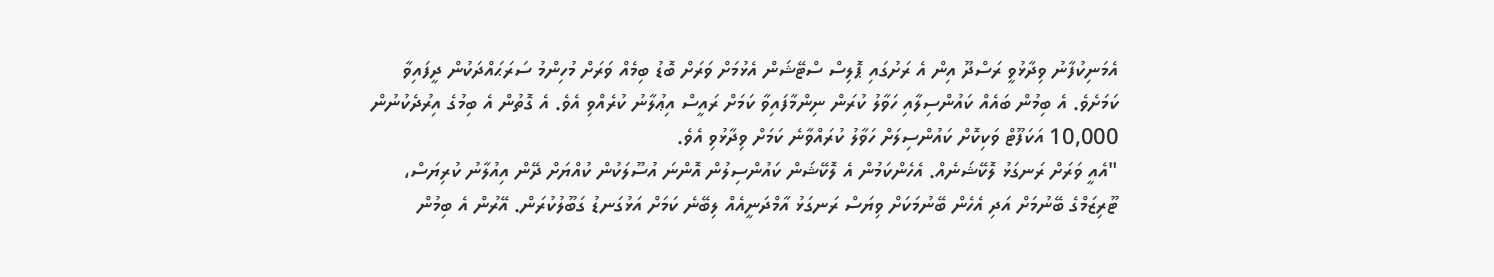އެމަނިކުފާނު ވިދާޅުވީ ރަސްދޫ އިން އެ ރަށުގައި ޕޮލިސް ސްޓޭޝަން އެޅުމަށް ވަރަށް ބޮޑު ބިމެއް ވަރަށް މުހިންމު ސަރަޙައްދަކުން ދީފައިވާ ކަމަށެވެ. އެ ބިމުން ބައެއް ކައުންސިލާއި ހަވާލު ކުރަން ނިންމާފައިވާ ކަމަށް ރައީސް އިޢުލާނު ކުރެއްވި އެވެ. އެ ގޮތުން އެ ބިމުގެ އިރުދެކުނުން 10,000 އަކަފޫޓް ވަކިކޮށް ކައުންސިލަށް ހަވާލު ކުރައްވާނެ ކަމަށް ވިދާޅުވި އެވެ.
"އެއީ ވަރަށް ރަނގަޅު ލޮކޭޝަނެއް. އެހެންކަމުން އެ ލޮކޭޝަން ކައުންސިލުން އޮންނަ އުސޫލަކުން ކުއްޔަށް ދޭން އިއުލާނު ކުރިޔަސް، ޓޫރިޒަމްގެ ބޭނުމަށް އަދި އެހެން ބޭނުމަކަށް ވިޔަސް ރަނގަޅު އާމްދަނީއެއް ލިބޭނެ ކަމަށް އަޅުގަނޑު ގަބޫލުކުރަން. އޭރުން އެ ބިމުން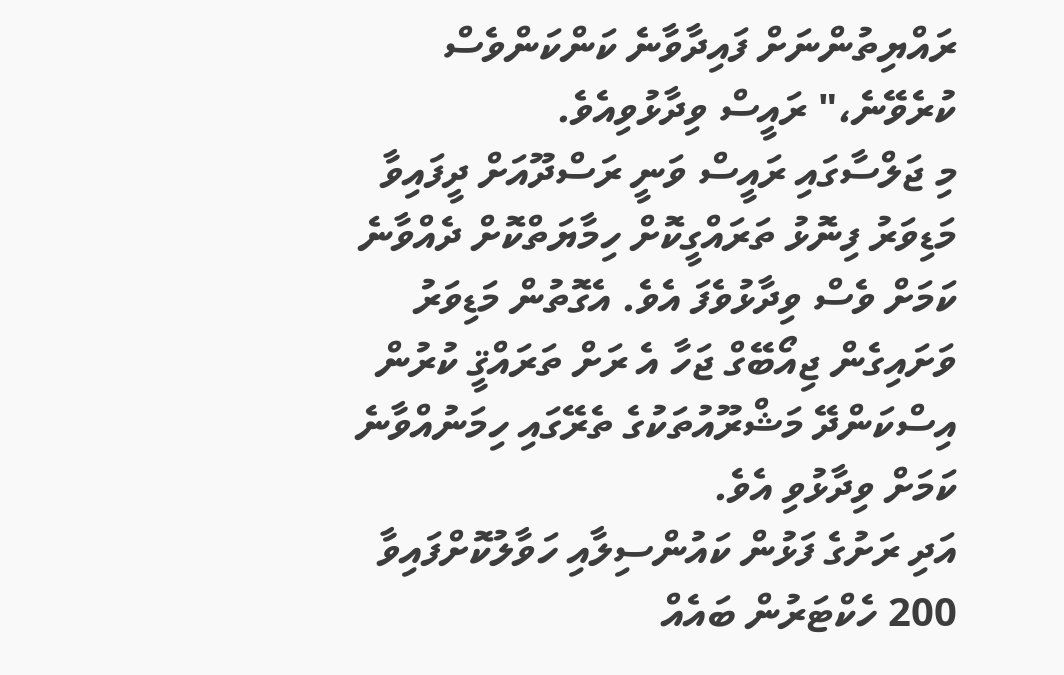ރައްޔިތުންނަށް ފައިދާވާނެ ކަންކަންވެސް ކުރެވޭނެ،" ރައީސް ވިދާޅުވިއެވެ.
މި ޖަލްސާގައި ރައީސް ވަނީ ރަސްދޫއަށް ދީފައިވާ މަޑިވަރު ފިނޮޅު ތަރައްގީކޮށް ހިމާޔަތްކޮށް ދެއްވާނެ ކަމަށް ވެސް ވިދާޅުވެފަ އެވެ. އެގޮތުން މަޑިވަރު ވަށައިގެން ޖިއޯބޭގް ޖަހާ އެ ރަށް ތަރައްޤީ ކުރުން އިސްކަންދޭ މަޝްރޫއުތަކުގެ ތެރޭގައި ހިމަނުއްވާނެ ކަމަށް ވިދާޅުވި އެވެ.
އަދި ރަށުގެ ފަޅުން ކައުންސިލާއި ހަވާލުކޮށްފައިވާ 200 ހެކްޓަރުން ބައެއް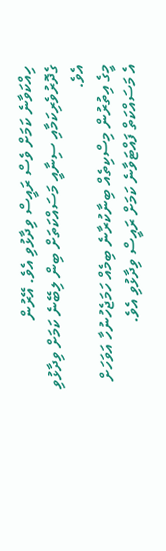ހިއްކަވާނެ ކަމަށް ވެސް ރައީސް ވިދާޅުވި އެވެ. އޭރުން ގެދޮރުވެރިކަމާއި ސިނާއީ މަސައްކަތަށް ބިން ލިބޭނެ ކަމަށް ވިދާޅުވި އެވެ.
މީގެ އިތުރުން މިސްކިތެއް ބިނާކުރާނެ ބިމެއް ހަމަޖެހުނުހާ އަވަހަށް އެ މަސައްކަތް ފައްޓަވާނެ ކަމަށް ރައީސް ވިދާޅުވި އެވެ.